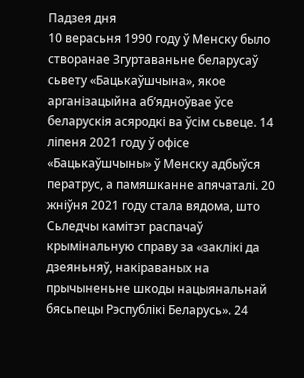Падзея дня
10 верасьня 1990 году ў Менску было створанае Згуртаваньне беларусаў сьвету «Бацькаўшчына», якое арганізацыйна аб’ядноўвае ўсе беларускія асяродкі ва ўсім сьвеце. 14 ліпеня 2021 году ў офісе «Бацькаўшчыны» ў Менску адбыўся ператрус, а памяшканне апячаталі. 20 жніўня 2021 году стала вядома, што Сьледчы камітэт распачаў крымінальную справу за «заклікі да дзеяньняў, накіраваных на прычыненьне шкоды нацыянальнай бясьпецы Рэспублікі Беларусь». 24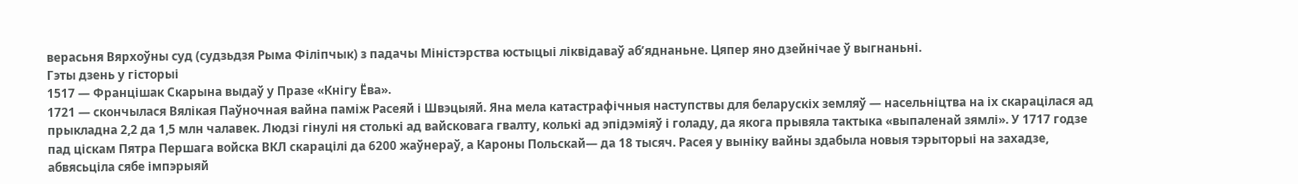верасьня Вярхоўны суд (судзьдзя Рыма Філіпчык) з падачы Міністэрства юстыцыі ліквідаваў аб’яднаньне. Цяпер яно дзейнічае ў выгнаньні.
Гэты дзень у гісторыі
1517 — Францішак Скарына выдаў у Празе «Кнігу Ёва».
1721 — скончылася Вялікая Паўночная вайна паміж Расеяй і Швэцыяй. Яна мела катастрафічныя наступствы для беларускіх земляў — насельніцтва на іх скарацілася ад прыкладна 2,2 да 1,5 млн чалавек. Людзі гінулі ня столькі ад вайсковага гвалту, колькі ад эпідэміяў і голаду, да якога прывяла тактыка «выпаленай зямлі». У 1717 годзе пад ціскам Пятра Першага войска ВКЛ скарацілі да 6200 жаўнераў, а Кароны Польскай— да 18 тысяч. Расея у выніку вайны здабыла новыя тэрыторыі на захадзе, абвясьціла сябе імпэрыяй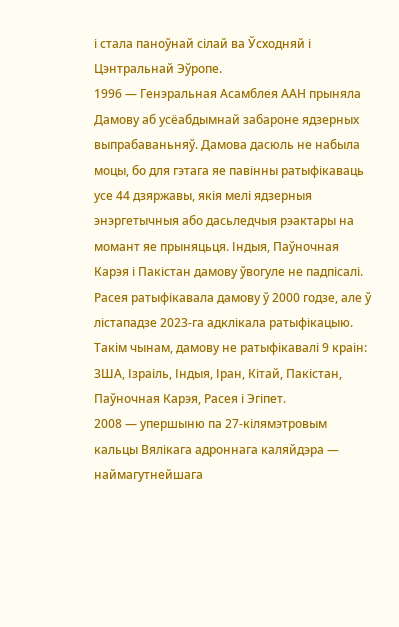і стала паноўнай сілай ва Ўсходняй і Цэнтральнай Эўропе.
1996 — Генэральная Асамблея ААН прыняла Дамову аб усёабдымнай забароне ядзерных выпрабаваньняў. Дамова дасюль не набыла моцы, бо для гэтага яе павінны ратыфікаваць усе 44 дзяржавы, якія мелі ядзерныя энэргетычныя або дасьледчыя рэактары на момант яе прыняцьця. Індыя, Паўночная Карэя і Пакістан дамову ўвогуле не падпісалі. Расея ратыфікавала дамову ў 2000 годзе, але ў лістападзе 2023-га адклікала ратыфікацыю. Такім чынам, дамову не ратыфікавалі 9 краін: ЗША, Ізраіль, Індыя, Іран, Кітай, Пакістан, Паўночная Карэя, Расея і Эгіпет.
2008 — упершыню па 27-кілямэтровым кальцы Вялікага адроннага каляйдэра — наймагутнейшага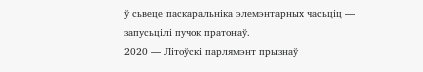ў сьвеце паскаральніка элемэнтарных часьціц — запусьцілі пучок пратонаў.
2020 — Літоўскі парлямэнт прызнаў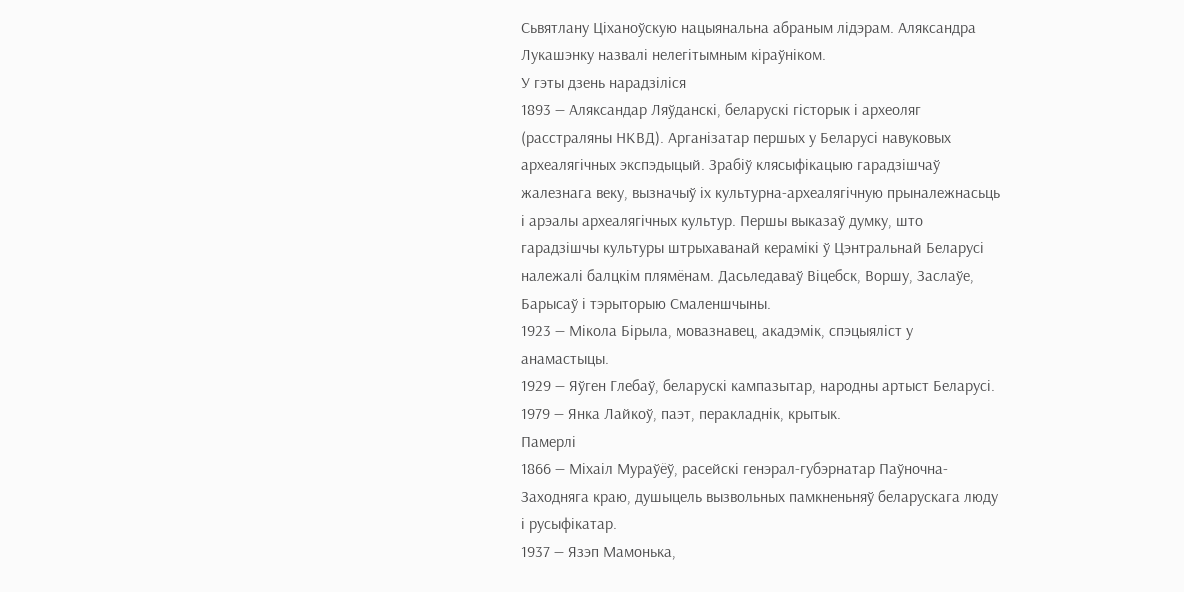Сьвятлану Ціханоўскую нацыянальна абраным лідэрам. Аляксандра Лукашэнку назвалі нелегітымным кіраўніком.
У гэты дзень нарадзіліся
1893 — Аляксандар Ляўданскі, беларускі гісторык і археоляг (расстраляны НКВД). Арганізатар першых у Беларусі навуковых археалягічных экспэдыцый. Зрабіў клясыфікацыю гарадзішчаў жалезнага веку, вызначыў іх культурна-археалягічную прыналежнасьць і арэалы археалягічных культур. Першы выказаў думку, што гарадзішчы культуры штрыхаванай керамікі ў Цэнтральнай Беларусі належалі балцкім плямёнам. Дасьледаваў Віцебск, Воршу, Заслаўе, Барысаў і тэрыторыю Смаленшчыны.
1923 — Мікола Бірыла, мовазнавец, акадэмік, спэцыяліст у анамастыцы.
1929 — Яўген Глебаў, беларускі кампазытар, народны артыст Беларусі.
1979 — Янка Лайкоў, паэт, перакладнік, крытык.
Памерлі
1866 — Міхаіл Мураўёў, расейскі генэрал-губэрнатар Паўночна-Заходняга краю, душыцель вызвольных памкненьняў беларускага люду і русыфікатар.
1937 — Язэп Мамонька,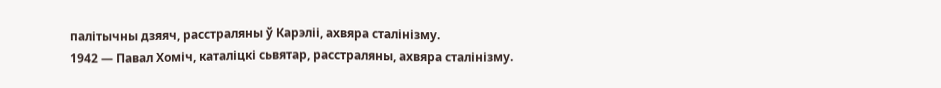палітычны дзяяч, расстраляны ў Карэліі, ахвяра сталінізму.
1942 — Павал Хоміч, каталіцкі сьвятар, расстраляны, ахвяра сталінізму.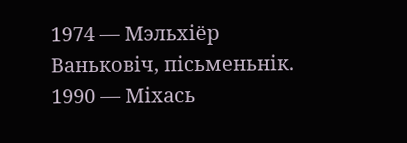1974 — Мэльхіёр Ваньковіч, пісьменьнік.
1990 — Міхась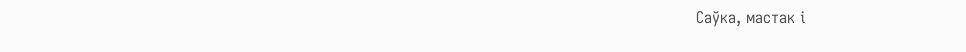Саўка, мастак і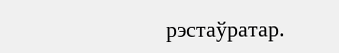рэстаўратар.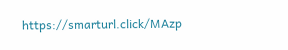https://smarturl.click/MAzp